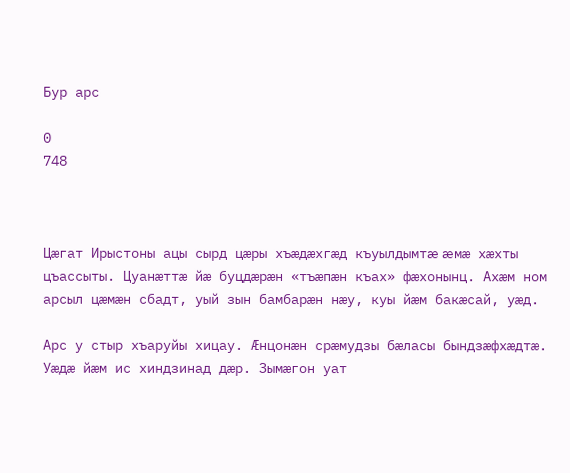Бур арс

0
748



Цæгат Ирыстоны ацы сырд цæры хъæдæхгæд къуылдымтæ æмæ хæхты цъассыты. Цуанæттæ йæ буцдæрæн «тъæпæн къах» фæхонынц. Ахæм ном арсыл цæмæн сбадт, уый зын бамбарæн нæу, куы йæм бакæсай, уæд.

Арс у стыр хъаруйы хицау. Æнцонæн срæмудзы бæласы бындзæфхæдтæ. Уæдæ йæм ис хиндзинад дæр. Зымæгон уат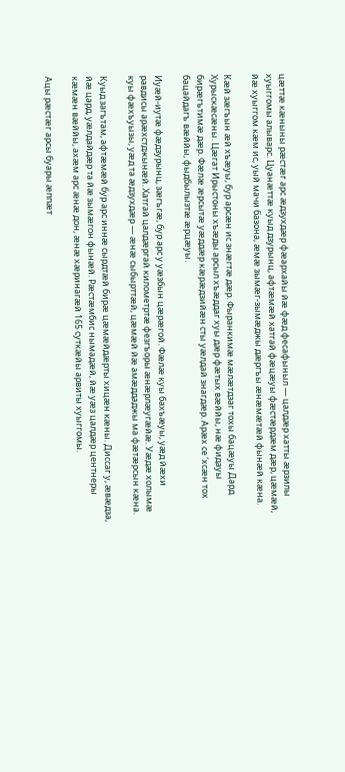цæттæ кæныны рæстæг арс æдзухдæр фæархайы йæ фæд фесафыныл — цалдæр хатты æрзилы хуыггомы алыварс. Цуанæттæ куыд дзурынц, афтæмæй хатгай фæцæуы фæстæрдæм дæр, цæмæй, йæ хуыггом кæм ис, уый мачи базона, æмæ зымæг-зымæджы дæргъы æнæмæтæй фынæй кæна.

Кæй зæгъын æй хъæуы, бур арсæн ис знæгтæ дæр. Фыранкимæ мæлæтдзаг тохы бацæуы Дард Хурыскæсæны. Цæгат Ирыстоны хъæды арсыл хъæддаг хуы дæр фæтых вæййы, нæ фидауы бирæгътимæ дæр. Фæлæ æрсытæ уæддæр кæрæдзийæн сты уæлдай знагдæр. Арæх се ‘хсæн тох бацайдагъ вæййы, фыдбылызтæ æрцæуы.

Иуæй-иутæ фæдзурынц, зæгъгæ, бур арс у уæзбын цæрæгой. Фæлæ куы бахъæуы, уæд йæхи равдисы арæхстджынæй. Хатгай цалдæргай километртæ фезгъоры æнæрлæугæйæ. Уæдæ холымæ куы фæхъуызы, уæд та æдзухдæр — æнæ сыбырттæй, цæмæй йæ амæддаджы ма фæтæрсын кæна.

Куыд загътам, афтæмæй бур арс иннæ сырдтæй бирæ цæмæйдæрты хицæн кæны. Диссаг у, æвæдза, йæ цард, уæлдайдæр та йæ зымæгон фынæй. Рæстæмбис нымадæй, йæ уæз цалдæр центнеры кæмæн вæййы, ахæм арс æнæ дон, æнæ хæринагæй 165 суткæйы арвиты хуыггомы.

Ацы рæстæг арсы буары æппæт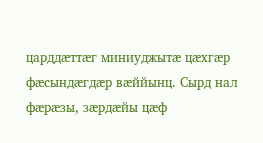царддæттæг миниуджытæ цæхгæр фæсындæгдæр вæййынц. Сырд нал фæрæзы, зæрдæйы цæф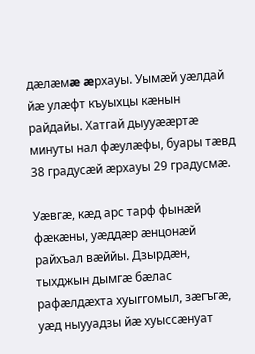дæлæмæ æрхауы. Уымæй уæлдай йæ улæфт къуыхцы кæнын райдайы. Хатгай дыууææртæ минуты нал фæулæфы, буары тæвд 38 градусæй æрхауы 29 градусмæ.

Уæвгæ, кæд арс тарф фынæй фæкæны, уæддæр æнцонæй райхъал вæййы. Дзырдæн, тыхджын дымгæ бæлас рафæлдæхта хуыггомыл, зæгъгæ, уæд ныууадзы йæ хуыссæнуат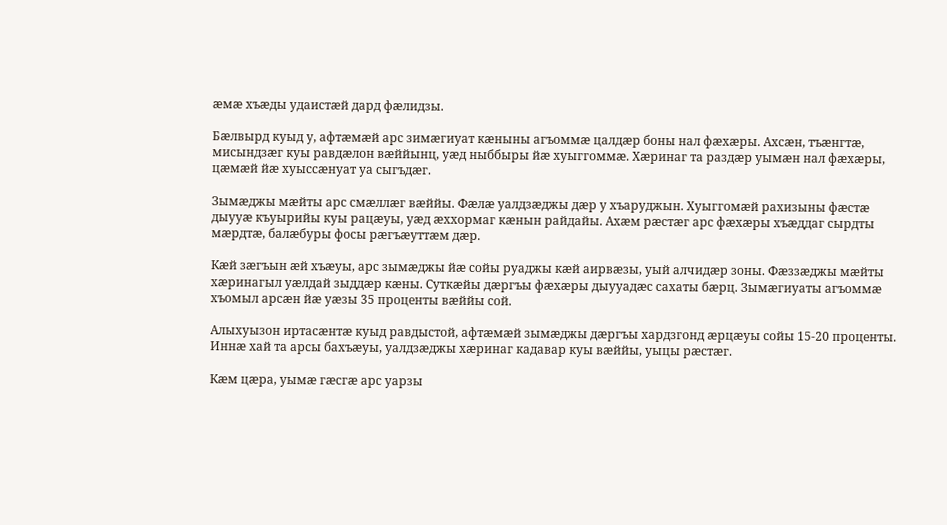æмæ хъæды удаистæй дард фæлидзы.

Бæлвырд куыд у, афтæмæй арс зимæгиуат кæныны агъоммæ цалдæр боны нал фæхæры. Ахсæн, тъæнгтæ, мисындзæг куы равдæлон вæййынц, уæд ныббыры йæ хуыггоммæ. Хæринаг та раздæр уымæн нал фæхæры, цæмæй йæ хуыссæнуат уа сыгъдæг.

Зымæджы мæйты арс смæллæг вæййы. Фæлæ уалдзæджы дæр у хъаруджын. Хуыггомæй рахизыны фæстæ дыууæ къуырийы куы рацæуы, уæд æххормаг кæнын райдайы. Ахæм рæстæг арс фæхæры хъæддаг сырдты мæрдтæ, балæбуры фосы рæгъæуттæм дæр.

Кæй зæгъын æй хъæуы, арс зымæджы йæ сойы руаджы кæй аирвæзы, уый алчидæр зоны. Фæззæджы мæйты хæринагыл уæлдай зыддæр кæны. Суткæйы дæргъы фæхæры дыууадæс сахаты бæрц. Зымæгиуаты агъоммæ хъомыл арсæн йæ уæзы 35 проценты вæййы сой.

Алыхуызон иртасæнтæ куыд равдыстой, афтæмæй зымæджы дæргъы хардзгонд æрцæуы сойы 15-20 проценты. Иннæ хай та арсы бахъæуы, уалдзæджы хæринаг кадавар куы вæййы, уыцы рæстæг.

Кæм цæра, уымæ гæсгæ арс уарзы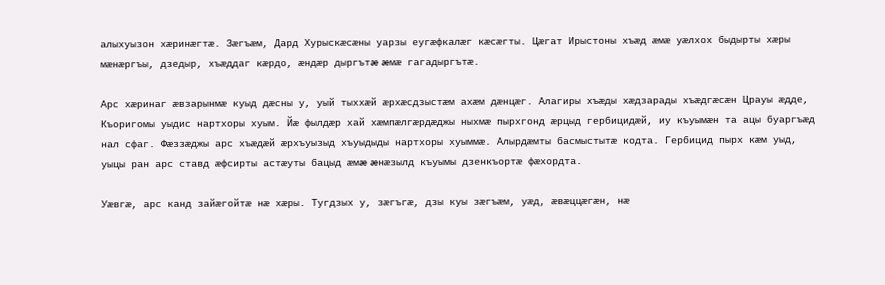алыхуызон хæринæгтæ. Зæгъæм, Дард Хурыскæсæны уарзы еугæфкалæг кæсæгты. Цæгат Ирыстоны хъæд æмæ уæлхох быдырты хæры мæнæргъы, дзедыр, хъæддаг кæрдо, æндæр дыргътæ æмæ гагадыргътæ.

Арс хæринаг æвзарынмæ куыд дæсны у, уый тыххæй æрхæсдзыстæм ахæм дæнцæг. Алагиры хъæды хæдзарады хъæдгæсæн Црауы æдде, Къоригомы уыдис нартхоры хуым. Йæ фылдæр хай хæмпæлгæрдæджы ныхмæ пырхгонд æрцыд гербицидæй, иу къуымæн та ацы буаргъæд нал сфаг. Фæззæджы арс хъæдæй æрхъуызыд хъуыдыды нартхоры хуыммæ. Алырдæмты басмыстытæ кодта. Гербицид пырх кæм уыд, уыцы ран арс ставд æфсирты астæуты бацыд æмæ æнæзылд къуымы дзенкъортæ фæхордта.

Уæвгæ, арс канд зайæгойтæ нæ хæры. Тугдзых у, зæгъгæ, дзы куы зæгъæм, уæд, æвæццæгæн, нæ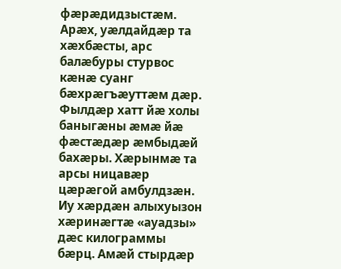фæрæдидзыстæм. Арæх, уæлдайдæр та хæхбæсты, арс балæбуры стурвос кæнæ суанг бæхрæгъæуттæм дæр. Фылдæр хатт йæ холы баныгæны æмæ йæ фæстæдæр æмбыдæй бахæры. Хæрынмæ та арсы ницавæр цæрæгой амбулдзæн. Иу хæрдæн алыхуызон хæринæгтæ «ауадзы» дæс килограммы бæрц. Амæй стырдæр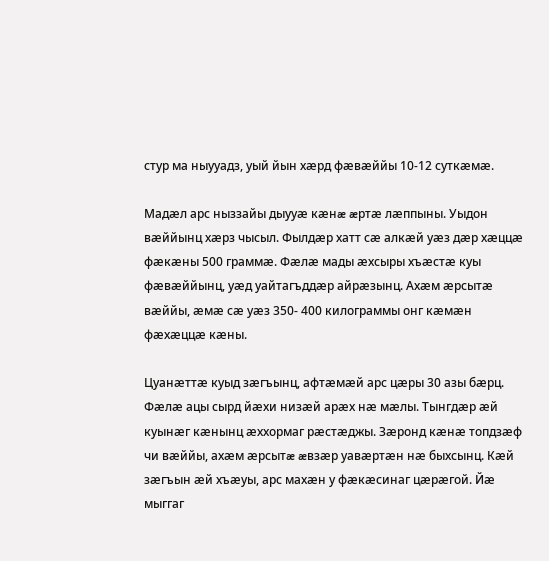стур ма ныууадз, уый йын хæрд фæвæййы 10-12 суткæмæ.

Мадæл арс ныззайы дыууæ кæнæ æртæ лæппыны. Уыдон вæййынц хæрз чысыл. Фылдæр хатт сæ алкæй уæз дæр хæццæ фæкæны 500 граммæ. Фæлæ мады æхсыры хъæстæ куы фæвæййынц, уæд уайтагъддæр айрæзынц. Ахæм æрсытæ вæййы, æмæ сæ уæз 350- 400 килограммы онг кæмæн фæхæццæ кæны.

Цуанæттæ куыд зæгъынц, афтæмæй арс цæры 30 азы бæрц. Фæлæ ацы сырд йæхи низæй арæх нæ мæлы. Тынгдæр æй куынæг кæнынц æххормаг рæстæджы. Зæронд кæнæ топдзæф чи вæййы, ахæм æрсытæ æвзæр уавæртæн нæ быхсынц. Кæй зæгъын æй хъæуы, арс махæн у фæкæсинаг цæрæгой. Йæ мыггаг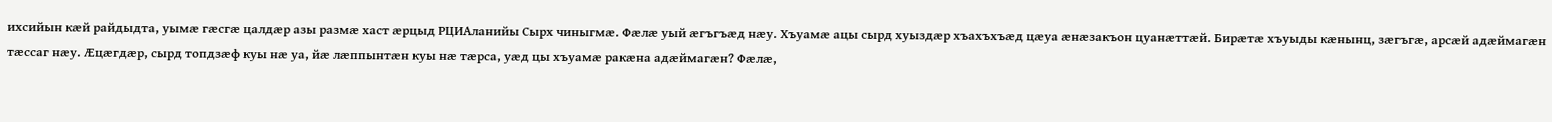ихсийын кæй райдыдта, уымæ гæсгæ цалдæр азы размæ хаст æрцыд РЦИАланийы Сырх чиныгмæ. Фæлæ уый æгъгъæд нæу. Хъуамæ ацы сырд хуыздæр хъахъхъæд цæуа æнæзакъон цуанæттæй. Бирæтæ хъуыды кæнынц, зæгъгæ, арсæй адæймагæн тæссаг нæу. Æцæгдæр, сырд топдзæф куы нæ уа, йæ лæппынтæн куы нæ тæрса, уæд цы хъуамæ ракæна адæймагæн? Фæлæ,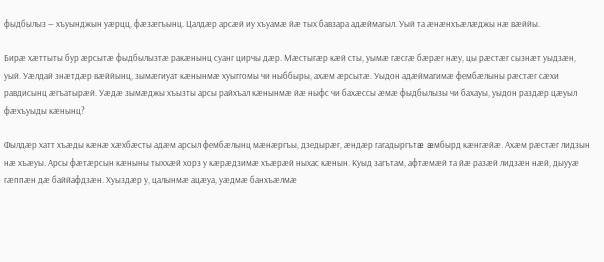фыдбылыз — хъуынджын уæрцц, фæзæгъынц. Цалдæр арсæй иу хъуамæ йæ тых бавзара адæймагыл. Уый та æнæнхъæлæджы нæ вæййы.

Бирæ хæттыты бур æрсытæ фыдбылызтæ ракæнынц суанг цирчы дæр. Мæстыгæр кæй сты, уымæ гæсгæ бæрæг нæу, цы рæстæг сызнæт уыдзæн, уый. Уæлдай знæтдæр вæййынц, зымæгиуат кæнынмæ хуыггомы чи ныббыры, ахæм æрсытæ. Уыдон адæймагимæ фембæлыны рæстæг сæхи равдисынц æгъатырæй. Уæдæ зымæджы хъызты арсы райхъал кæнынмæ йæ ныфс чи бахæссы æмæ фыдбылызы чи бахауы, уыдон раздæр цæуыл фæхъуыды кæнынц?

Фылдæр хатт хъæды кæнæ хæхбæсты адæм арсыл фембæлынц мæнæргъы, дзедырæг, æндæр гагадыргътæ æмбырд кæнгæйæ. Ахæм рæстæг лидзын нæ хъæуы. Арсы фæтæрсын кæныны тыххæй хорз у кæрæдзимæ хъæрæй ныхас кæнын. Куыд загътам, афтæмæй та йæ разæй лидзæн нæй, дыууæ гæппæн дæ баййафдзæн. Хуыздæр у, цалынмæ ацæуа, уæдмæ банхъæлмæ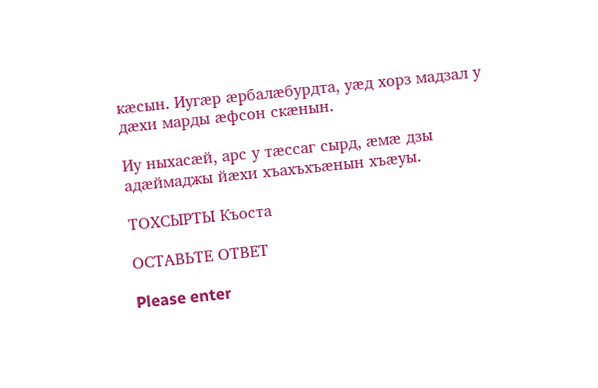кæсын. Иугæр æрбалæбурдта, уæд хорз мадзал у дæхи марды æфсон скæнын.

Иу ныхасæй, арс у тæссаг сырд, æмæ дзы адæймаджы йæхи хъахъхъæнын хъæуы.

ТОХСЫРТЫ Къоста

ОСТАВЬТЕ ОТВЕТ

Please enter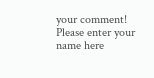your comment!
Please enter your name here